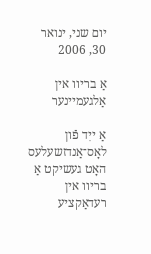יום שני, ינואר 30, 2006

אַ בריוו אין אַלגעמיינער

אַ ייִד פֿון לאָס־אַנדזשעלעס האָט געשיקט אַ בריוו אין רעדאַקציע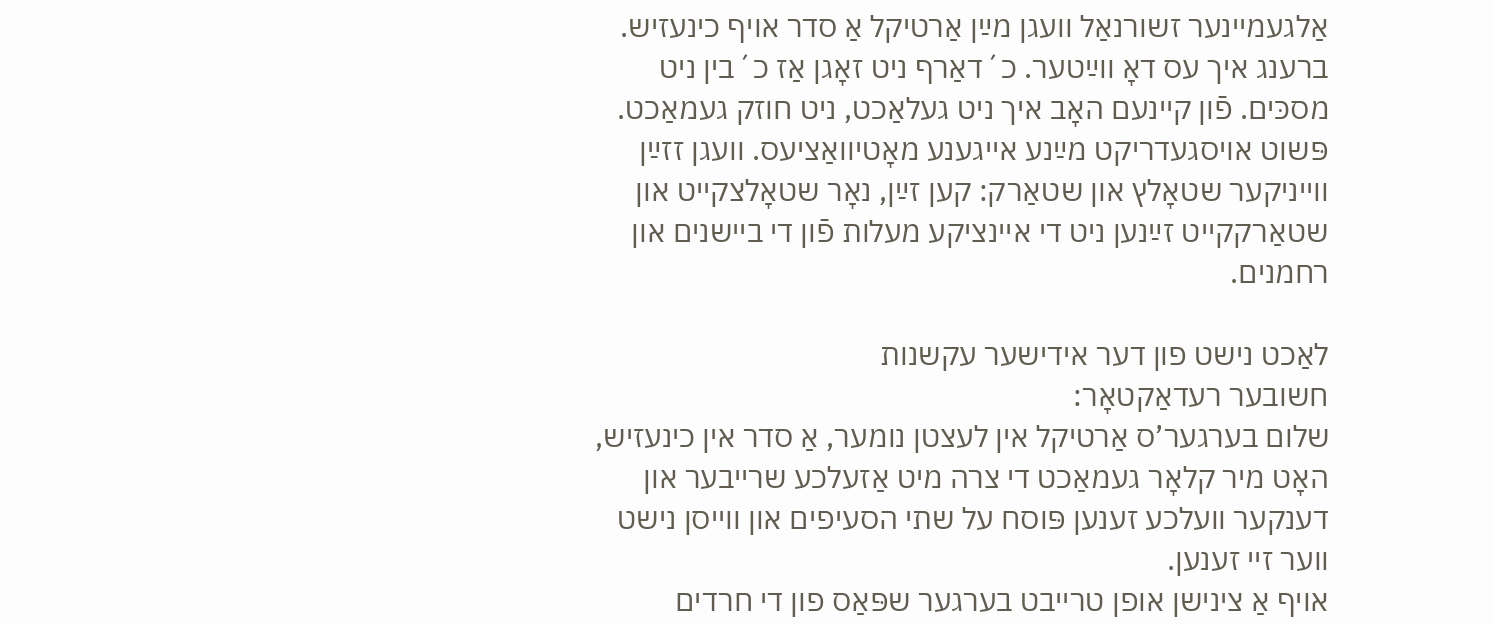אַלגעמיינער זשורנאַל וועגן מײַן אַרטיקל אַ סדר אויף כינעזיש. ברענג איך עס דאָ ווײַטער. כ´דאַרף ניט זאָגן אַז כ´בין ניט מסכּים. פֿון קיינעם האָב איך ניט געלאַכט, ניט חוזק געמאַכט. פּשוט אויסגעדריקט מײַנע אייגענע מאָטיוואַציעס. וועגן זזײַן ווייניקער שטאָלץ און שטאַרק: קען זײַן, נאָר שטאָלצקייט און שטאַרקקייט זײַנען ניט די איינציקע מעלות פֿון די ביישנים און רחמנים.

לאַכט נישט פון דער אידישער עקשנות
חשובער רעדאַקטאָר:
שלום בערגער’ס אַרטיקל אין לעצטן נומער, אַ סדר אין כינעזיש, האָט מיר קלאָר געמאַכט די צרה מיט אַזעלכע שרייבער און דענקער וועלכע זענען פּוסח על שתי הסעיפים און ווייסן נישט ווער זיי זענען.
אויף אַ צינישן אופן טרייבט בערגער שפּאַס פון די חרדים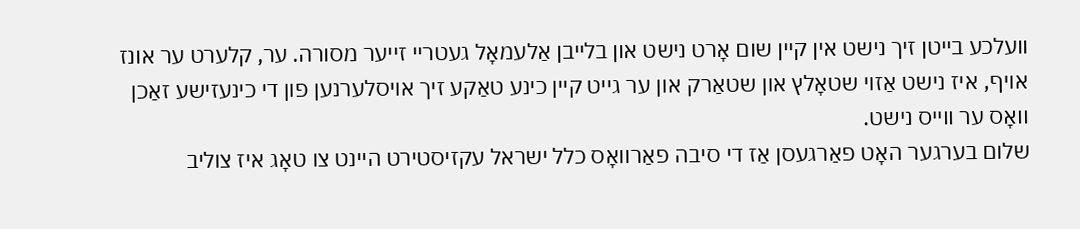וועלכע בייטן זיך נישט אין קיין שום אָרט נישט און בלייבן אַלעמאָל געטריי זייער מסורה. ער, קלערט ער אונז אויף, איז נישט אַזוי שטאָלץ און שטאַרק און ער גייט קיין כינע טאַקע זיך אויסלערנען פון די כינעזישע זאַכן וואָס ער ווייס נישט.
שלום בערגער האָט פאַרגעסן אַז די סיבה פאַרוואָס כלל ישראל עקזיסטירט היינט צו טאָג איז צוליב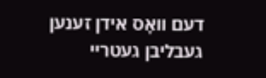דעם וואָס אידן זענען געבליבן געטריי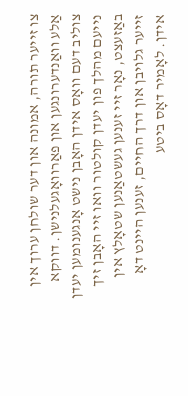צו זייער תורה, אמונה און דער שולחן ערוך אין אַלע וואַנדערונגען און פאַרוואָגעלנישן. דווקא צוליב דעם וואָס אידן האָבן נישט אָנגענומען יעדן נייעם מהלך פון יעדן קולטור וואו זיי האָבן זיך באַזעצט, נאָר זיי זענען געשטאַנען שטאָלץ אין זייער גלויבן און דרך החיים, זענען היינט דאָ אידן. לאָמיר דאָס ביטע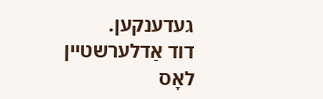געדענקען.
דוד אַדלערשטיין
לאָס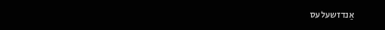אַנדזשעלעס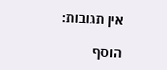אין תגובות:

הוסף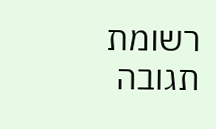רשומת תגובה